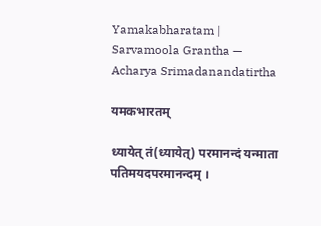Yamakabharatam | Sarvamoola Grantha — Acharya Srimadanandatirtha

यमकभारतम्

ध्यायेत् तं(ध्यायेत्) परमानन्दं यन्माता पतिमयदपरमानन्दम् ।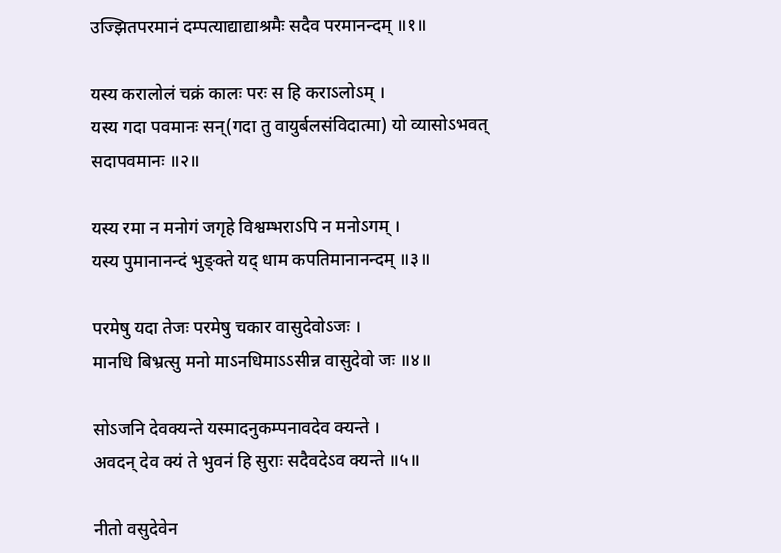उज्झितपरमानं दम्पत्याद्याद्याश्रमैः सदैव परमानन्दम् ॥१॥

यस्य करालोलं चक्रं कालः परः स हि कराऽलोऽम् ।
यस्य गदा पवमानः सन्(गदा तु वायुर्बलसंविदात्मा) यो व्यासोऽभवत् सदापवमानः ॥२॥

यस्य रमा न मनोगं जगृहे विश्वम्भराऽपि न मनोऽगम् ।
यस्य पुमानानन्दं भुङ्क्ते यद् धाम कपतिमानानन्दम् ॥३॥

परमेषु यदा तेजः परमेषु चकार वासुदेवोऽजः ।
मानधि बिभ्रत्सु मनो माऽनधिमाऽऽसीन्न वासुदेवो जः ॥४॥

सोऽजनि देवक्यन्ते यस्मादनुकम्पनावदेव क्यन्ते ।
अवदन् देव क्यं ते भुवनं हि सुराः सदैवदेऽव क्यन्ते ॥५॥

नीतो वसुदेवेन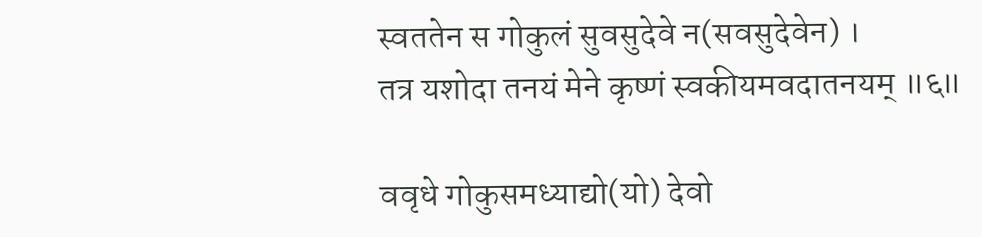स्वततेन स गोकुलं सुवसुदेवे न(सवसुदेवेन) ।
तत्र यशोदा तनयं मेने कृष्णं स्वकीयमवदातनयम् ॥६॥

ववृधे गोकुसमध्याद्यो(यो) देवो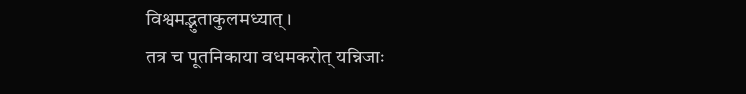विश्वमद्भुताकुलमध्यात् ।
तत्र च पूतनिकाया वधमकरोत् यन्निजाः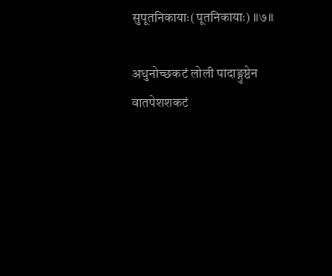सुपूतनिकायाः(पूतनिकायाः) ॥७॥

अधुनोच्छकटं लोली पादाङ्गुष्ठेन वातपेशशकटं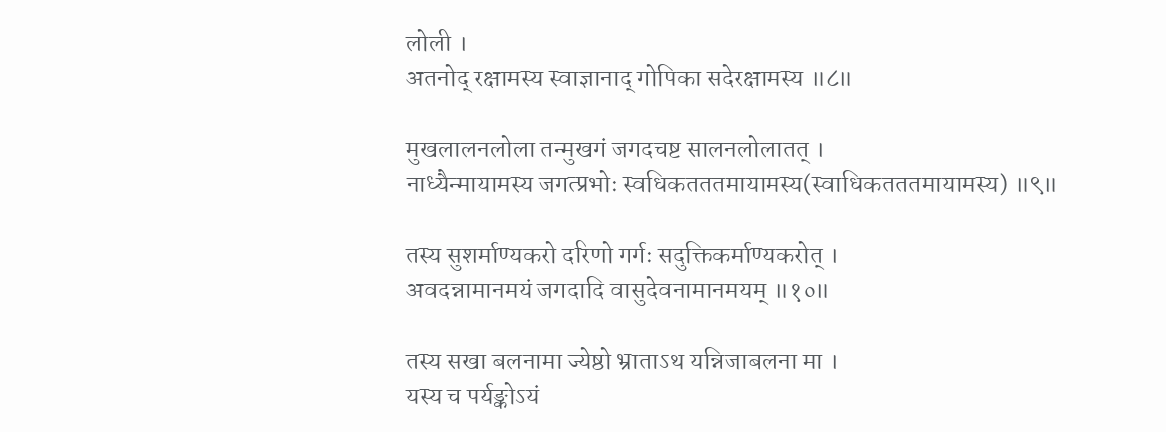लोली ।
अतनोद् रक्षामस्य स्वाज्ञानाद् गोपिका सदेरक्षामस्य ॥८॥

मुखलालनलोला तन्मुखगं जगदचष्ट सालनलोलातत् ।
नाध्यैन्मायामस्य जगत्प्रभोः स्वधिकतततमायामस्य(स्वाधिकतततमायामस्य) ॥९॥

तस्य सुशर्माण्यकरो दरिणो गर्गः सदुक्तिकर्माण्यकरोत् ।
अवदन्नामानमयं जगदादि वासुदेवनामानमयम् ॥१०॥

तस्य सखा बलनामा ज्येष्ठो भ्राताऽथ यन्निजाबलना मा ।
यस्य च पर्यङ्कोऽयं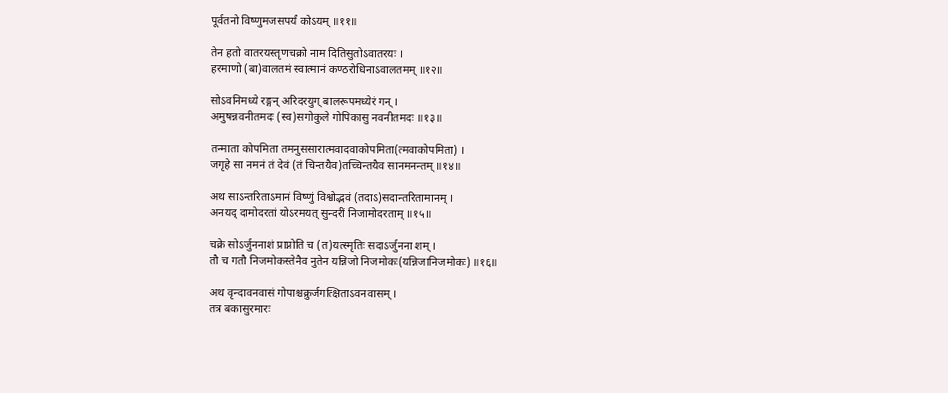पूर्वतनो विष्णुमजसपर्यं कोऽयम् ॥११॥

तेन हतो वातरयस्तृणचक्रो नाम दितिसुतोऽवातरयः ।
हरमाणो (बा)वालतमं स्वात्मानं कण्ठरोधिनाऽवालतमम् ॥१२॥

सोऽवनिमध्ये रङ्गन् अरिदरयुग् बालरूपमध्येरं गन् ।
अमुषन्नवनीतमदः (स्व)सगोकुले गोपिकासु नवनीतमदः ॥१३॥

तन्माता कोपमिता तमनुससारात्मवादवाकोपमिता(त्मवाकोपमिता) ।
जगृहे सा नमनं तं देवं (तं चिन्तयैव)तच्चिन्तयैव सानमनन्तम् ॥१४॥

अथ साऽन्तरिताऽमानं विष्णुं विश्वोद्भवं (तदाऽ)सदान्तरितामानम् ।
अनयद् दामोदरतां योऽरमयत् सुन्दरीं निजामोदरताम् ॥१५॥

चक्रे सोऽर्जुननाशं प्राप्नोति च (त)यत्स्मृतिः सदाऽर्जुनना शम् ।
तौ च गतौ निजमोकस्तेनैव नुतेन यन्निजो निजमोकः(यन्निजानिजमोकः) ॥१६॥

अथ वृन्दावनवासं गोपाश्चक्रुर्जगत्क्षिताऽवनवासम् ।
तत्र बकासुरमारः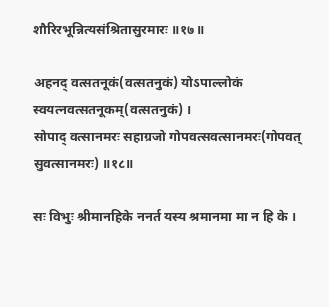शौरिरभून्नित्यसंश्रितासुरमारः ॥१७॥

अहनद् वत्सतनूकं(वत्सतनुकं) योऽपाल्लोकं स्वयत्नवत्सतनूकम्(वत्सतनुकं) ।
सोपाद् वत्सानमरः सहाग्रजो गोपवत्सवत्सानमरः(गोपवत् सुवत्सानमरः) ॥१८॥

सः विभुः श्रीमानहिके ननर्त यस्य श्रमानमा मा न हि के ।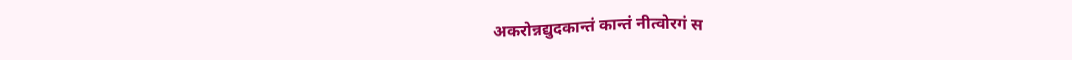अकरोन्नद्युदकान्तं कान्तं नीत्वोरगं स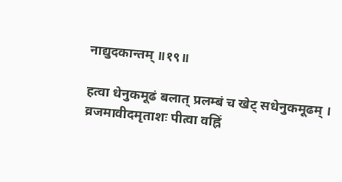नाद्युदकान्तम् ॥१९॥

हत्वा धेनुकमूढं बलात् प्रलम्बं च खेट् सधेनुकमूढम् ।
व्रजमावीदमृताशः पीत्वा वह्निं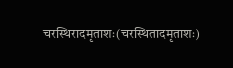चरस्थिरादमृताशः(चरस्थितादमृताशः)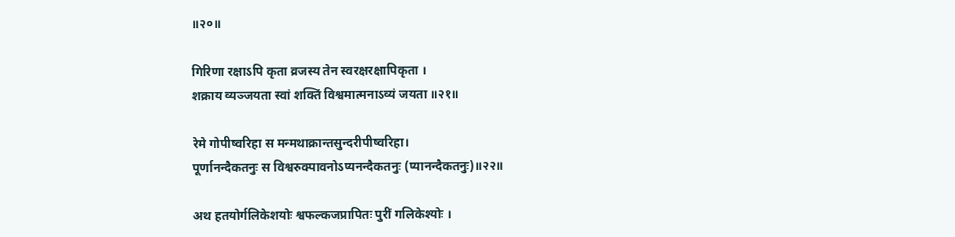॥२०॥

गिरिणा रक्षाऽपि कृता व्रजस्य तेन स्वरक्षरक्षापिकृता ।
शक्राय व्यञ्जयता स्वां शक्तिं विश्वमात्मनाऽव्यं जयता ॥२१॥

रेमे गोपीष्वरिहा स मन्मथाक्रान्तसुन्दरीपीष्वरिहा।
पूर्णानन्दैकतनुः स विश्वरुक्पावनोऽप्यनन्दैकतनुः (प्यानन्दैकतनुः)॥२२॥

अथ हतयोर्गलिकेशयोः श्वफल्कजप्रापितः पुरीं गलिकेश्योः ।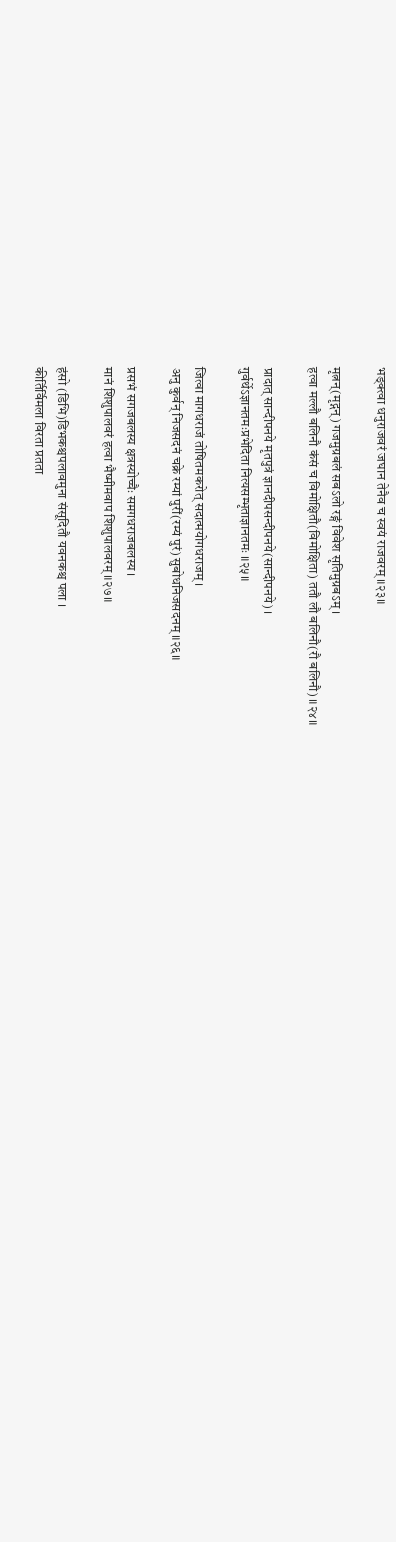भङ्‍क्त्वा धनुराजवरं जघान तेनैव च स्वयं राजवरम् ॥२३॥

मृत्नन्(मृद्गन्) गजमुग्रबलं सबऽलो रङ्गं विवेश सृतिमुग्रबऽम् ।
हत्वा मल्लौ बलिनौ कंसं च विमोक्षितौ(विमोक्षिता) ततौ लौ बलिनौ(रौ बलिनौ) ॥२४॥

प्रादात् सान्दीपनये मृतपुत्रं ज्ञानदीपसन्दीपनये(सान्दीपनये) ।
गुर्वर्थेऽज्ञानतमःप्रभेदिता नित्यसम्भृताज्ञानतमः ॥२५॥

जित्वा मागधराजं तोषितमकरोत् सदात्मयोगधराजम् ।
अनु कुर्वन् निजसदनं चक्रे रम्यां पुरीं(रम्यं पुरं) सुबोधनिजसदनम् ॥२६॥

प्रसभं सगजबलस्य क्षत्रस्योच्चैः समगधराजबलस्य ।
मानं शिशुपालवरं हत्वा भैष्मीमवाप शिशुपालवरम् ॥२७॥

हंसो (डिभि)डिभकश्चपलावमुना संसूदितौ यवनकश्च पला ।
कीर्तिर्विमला विरता प्रतता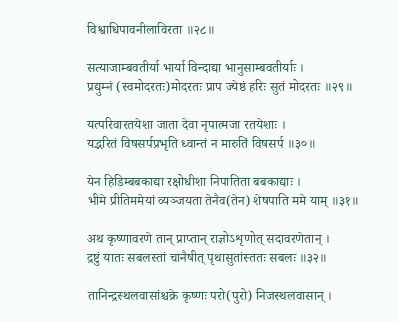विश्वाधिपावनीलाविरता ॥२८॥

सत्याजाम्बवतीर्या भार्या विन्दाद्या भानुसाम्बवतीर्याः ।
प्रद्युम्नं (स्वमोदरतः)मोदरतः प्राप ज्येष्ठं हरिः सुतं मोदरतः ॥२९॥

यत्परिवारतयेशा जाता देवा नृपात्मजा रतयेशाः ।
यद्भरितं विषसर्पप्रभृति ध्वान्तं न मारुतिं विषसर्प ॥३०॥

येन हिडिम्बबकाद्या रक्षोधीशा निपातिता बबकाद्याः ।
भीमे प्रीतिममेयां व्यञ्जयता तेनैव(तेन) शेषपाति ममे याम् ॥३१॥

अथ कृष्णावरणे तान् प्राप्तान् राज्ञोऽशृणोत् सदावरणेतान् ।
द्रष्टुं यातः सबलस्तां चानैषीत् पृथासुतांस्ततः सबलः ॥३२॥

तानिन्द्रस्थलवासांश्चक्रे कृष्णः परो(पुरो) निजस्थलवासान् ।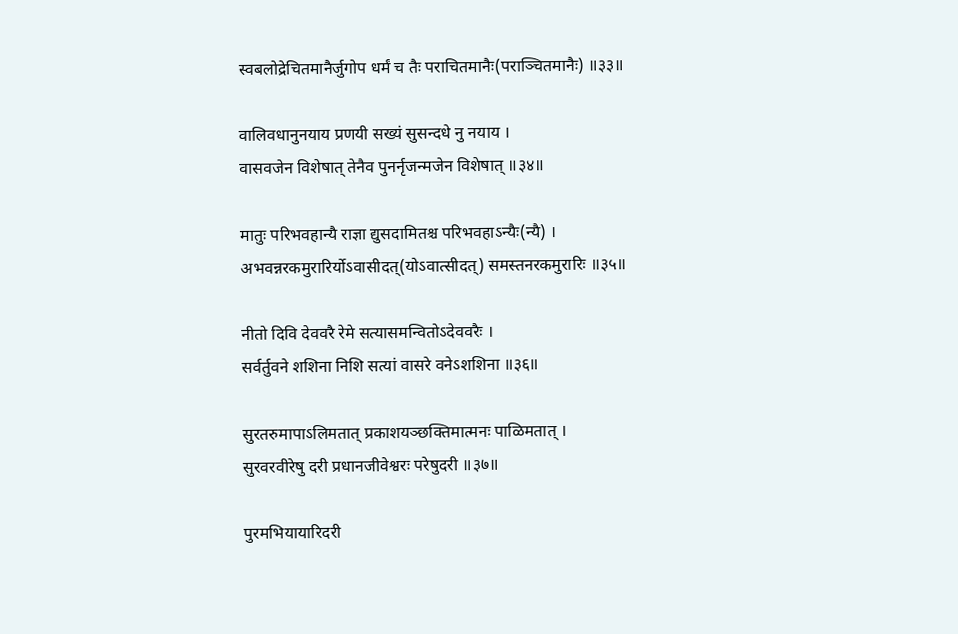स्वबलोद्रेचितमानैर्जुगोप धर्मं च तैः पराचितमानैः(पराञ्चितमानैः) ॥३३॥

वालिवधानुनयाय प्रणयी सख्यं सुसन्दधे नु नयाय ।
वासवजेन विशेषात् तेनैव पुनर्नृजन्मजेन विशेषात् ॥३४॥

मातुः परिभवहान्यै राज्ञा द्युसदामितश्च परिभवहाऽन्यैः(न्यै) ।
अभवन्नरकमुरारिर्योऽवासीदत्(योऽवात्सीदत्) समस्तनरकमुरारिः ॥३५॥

नीतो दिवि देववरै रेमे सत्यासमन्वितोऽदेववरैः ।
सर्वर्तुवने शशिना निशि सत्यां वासरे वनेऽशशिना ॥३६॥

सुरतरुमापाऽलिमतात् प्रकाशयञ्छक्तिमात्मनः पाळिमतात् ।
सुरवरवीरेषु दरी प्रधानजीवेश्वरः परेषुदरी ॥३७॥

पुरमभियायारिदरी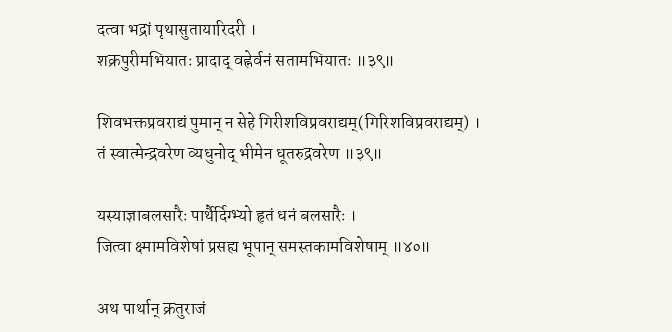दत्वा भद्रां पृथासुतायारिदरी ।
शक्रपुरीमभियातः प्रादाद् वह्नेर्वनं सतामभियातः ॥३९॥

शिवभक्तप्रवराद्यं पुमान् न सेहे गिरीशविप्रवराद्यम्(गिरिशविप्रवराद्यम्) ।
तं स्वात्मेन्द्रवरेण व्यधुनोद् भीमेन धूतरुद्रवरेण ॥३९॥

यस्याज्ञाबलसारैः पार्थैर्दिग्भ्यो हृतं धनं बलसारैः ।
जित्वा क्ष्मामविशेषां प्रसह्य भूपान् समस्तकामविशेषाम् ॥४०॥

अथ पार्थान् क्रतुराजं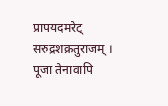प्रापयदमरेट् सरुद्रशक्रतुराजम् ।
पूजा तेनावापि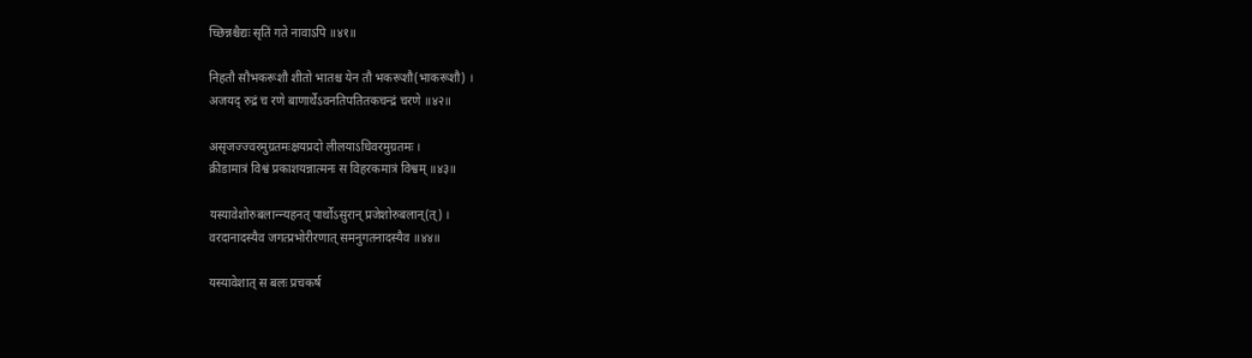च्छिन्नश्चैद्यः सृतिं गते नावाऽपि ॥४१॥

निहतौ सौभकरूशौ शीतो भातश्च येन तौ भकरूशौ(भाकरूशौ) ।
अजयद् रुद्रं च रणे बाणार्थेऽवनतिपतितकचन्द्रं चरणे ॥४२॥

असृजज्ज्वरमुग्रतमःक्षयप्रदो लीलयाऽधिवरमुग्रतमः ।
क्रीडामात्रं विश्वं प्रकाशयन्नात्मनः स विहरकमात्रं विश्वम् ॥४३॥

यस्यावेशोरुबलान्न्यहनत् पार्थोऽसुरान् प्रजेशोरुबलान्(त्) ।
वरदानादस्यैव जगत्प्रभोरीरणात् समनुगतनादस्यैव ॥४४॥

यस्यावेशात् स बलः प्रचकर्ष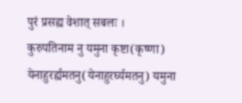पुरं प्रसह्य वेशात् सबलः ।
कुरुपतिनाम नु यमुना कृष्टा(कृष्णा) येनाहुरर्ह्यमतनु(येनाहुरर्घ्यमतनु) यमुना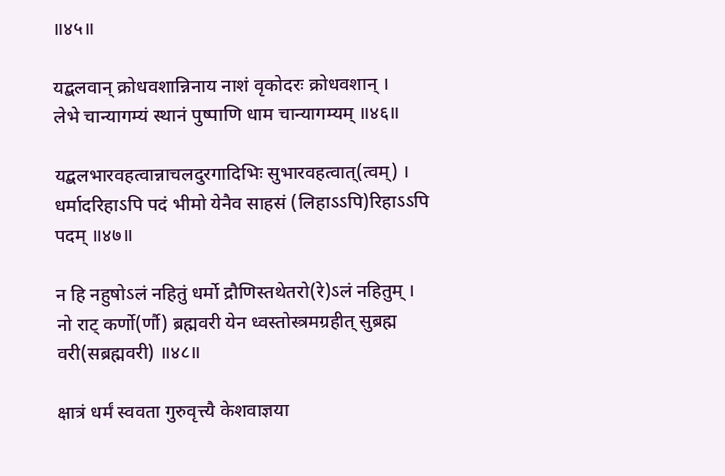॥४५॥

यद्बलवान् क्रोधवशान्निनाय नाशं वृकोदरः क्रोधवशान् ।
लेभे चान्यागम्यं स्थानं पुष्पाणि धाम चान्यागम्यम् ॥४६॥

यद्बलभारवहत्वान्नाचलदुरगादिभिः सुभारवहत्वात्(त्वम्) ।
धर्मादरिहाऽपि पदं भीमो येनैव साहसं (लिहाऽऽपि)रिहाऽऽपि पदम् ॥४७॥

न हि नहुषोऽलं नहितुं धर्मो द्रौणिस्तथेतरो(रे)ऽलं नहितुम् ।
नो राट् कर्णो(र्णौ) ब्रह्मवरी येन ध्वस्तोस्त्रमग्रहीत् सुब्रह्म वरी(सब्रह्मवरी) ॥४८॥

क्षात्रं धर्मं स्ववता गुरुवृत्त्यै केशवाज्ञया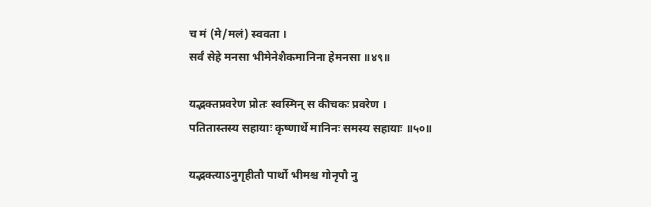च मं (मे/मलं) स्ववता ।
सर्वं सेहे मनसा भीमेनेशैकमानिना हेमनसा ॥४९॥

यद्भक्तप्रवरेण प्रोतः स्वस्मिन् स कीचकः प्रवरेण ।
पतितास्तस्य सहायाः कृष्णार्थे मानिनः समस्य सहायाः ॥५०॥

यद्भक्त्याऽनुगृहीतौ पार्थो भीमश्च गोनृपौ नु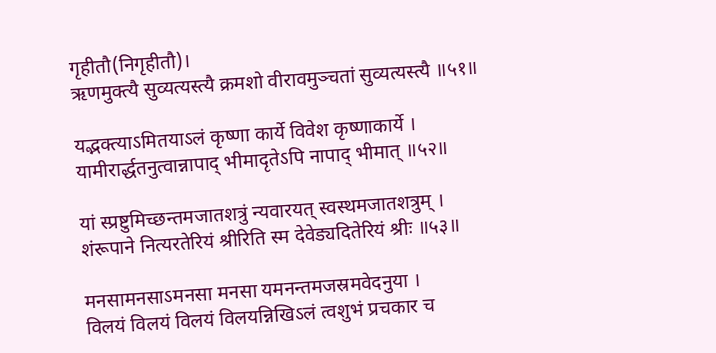गृहीतौ(निगृहीतौ)।
ऋणमुक्त्यै सुव्यत्यस्त्यै क्रमशो वीरावमुञ्चतां सुव्यत्यस्त्यै ॥५१॥

यद्भक्त्याऽमितयाऽलं कृष्णा कार्ये विवेश कृष्णाकार्ये ।
यामीरार्द्धतनुत्वान्नापाद् भीमादृतेऽपि नापाद् भीमात् ॥५२॥

यां स्प्रष्टुमिच्छन्तमजातशत्रुं न्यवारयत् स्वस्थमजातशत्रुम् ।
शंरूपाने नित्यरतेरियं श्रीरिति स्म देवेड्यदितेरियं श्रीः ॥५३॥

मनसामनसाऽमनसा मनसा यमनन्तमजस्रमवेदनुया ।
विलयं विलयं विलयं विलयन्निखिऽलं त्वशुभं प्रचकार च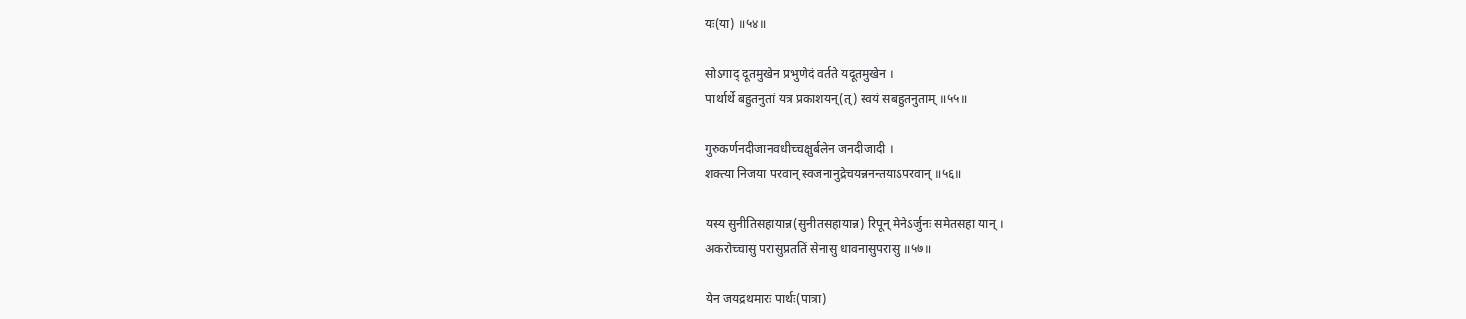यः(या) ॥५४॥

सोऽगाद् दूतमुखेन प्रभुणेदं वर्तते यदूतमुखेन ।
पार्थार्थे बहुतनुतां यत्र प्रकाशयन्(त्) स्वयं सबहुतनुताम् ॥५५॥

गुरुकर्णनदीजानवधीच्चक्षुर्बलेन जनदीजादी ।
शक्त्या निजया परवान् स्वजनानुद्रेचयन्ननन्तयाऽपरवान् ॥५६॥

यस्य सुनीतिसहायान्न(सुनीतसहायान्न) रिपून् मेनेऽर्जुनः समेतसहा यान् ।
अकरोच्चासु परासुप्रततिं सेनासु धावनासुपरासु ॥५७॥

येन जयद्रथमारः पार्थः(पात्रा)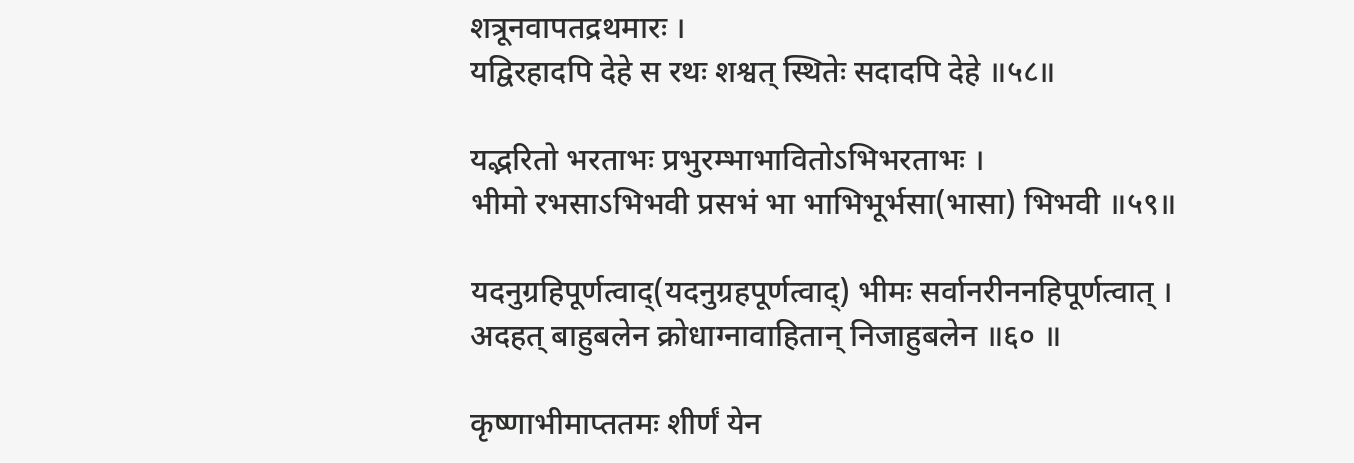शत्रूनवापतद्रथमारः ।
यद्विरहादपि देहे स रथः शश्वत् स्थितेः सदादपि देहे ॥५८॥

यद्भरितो भरताभः प्रभुरम्भाभावितोऽभिभरताभः ।
भीमो रभसाऽभिभवी प्रसभं भा भाभिभूर्भसा(भासा) भिभवी ॥५९॥

यदनुग्रहिपूर्णत्वाद्(यदनुग्रहपूर्णत्वाद्) भीमः सर्वानरीननहिपूर्णत्वात् ।
अदहत् बाहुबलेन क्रोधाग्नावाहितान् निजाहुबलेन ॥६० ॥

कृष्णाभीमाप्ततमः शीर्णं येन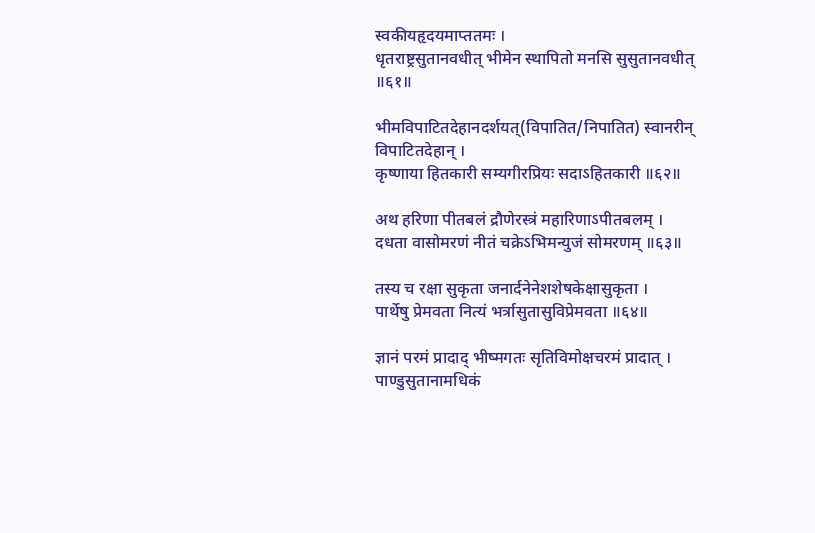स्वकीयहृदयमाप्ततमः ।
धृतराष्ट्रसुतानवधीत् भीमेन स्थापितो मनसि सुसुतानवधीत् ॥६१॥

भीमविपाटितदेहानदर्शयत्(विपातित/निपातित) स्वानरीन् विपाटितदेहान् ।
कृष्णाया हितकारी सम्यगीरप्रियः सदाऽहितकारी ॥६२॥

अथ हरिणा पीतबलं द्रौणेरस्त्रं महारिणाऽपीतबलम् ।
दधता वासोमरणं नीतं चक्रेऽभिमन्युजं सोमरणम् ॥६३॥

तस्य च रक्षा सुकृता जनार्दनेनेशशेषकेक्षासुकृता ।
पार्थेषु प्रेमवता नित्यं भर्त्रासुतासुविप्रेमवता ॥६४॥

ज्ञानं परमं प्रादाद् भीष्मगतः सृतिविमोक्षचरमं प्रादात् ।
पाण्डुसुतानामधिकं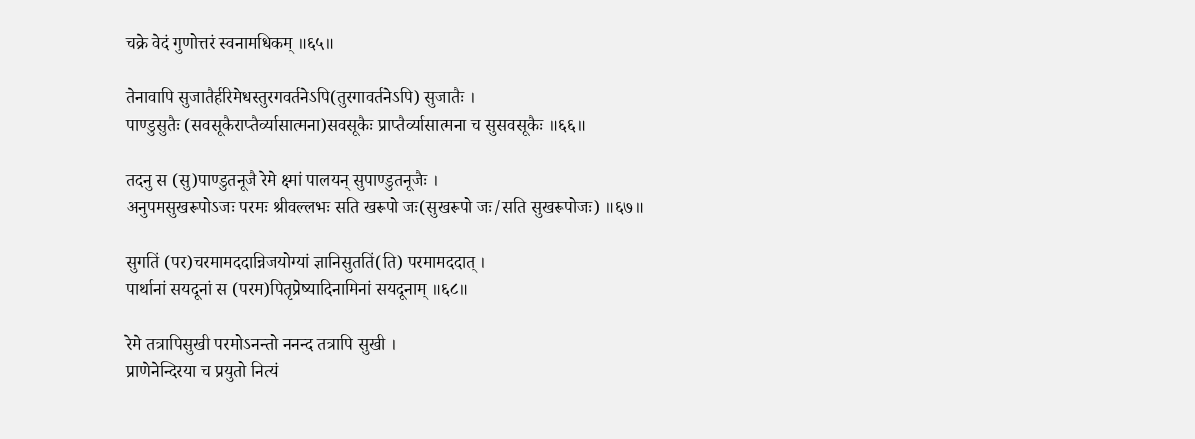चक्रे वेदं गुणोत्तरं स्वनामधिकम् ॥६५॥

तेनावापि सुजातैर्हरिमेधस्तुरगवर्तनेऽपि(तुरगावर्तनेऽपि) सुजातैः ।
पाण्डुसुतैः (सवसूकैराप्तैर्व्यासात्मना)सवसूकैः प्राप्तैर्व्यासात्मना च सुसवसूकैः ॥६६॥

तदनु स (सु)पाण्डुतनूजै रेमे क्ष्मां पालयन् सुपाण्डुतनूजैः ।
अनुपमसुखरूपोऽजः परमः श्रीवल्लभः सति खरूपो जः(सुखरूपो जः/सति सुखरूपोजः) ॥६७॥

सुगतिं (पर)चरमामददान्निजयोग्यां ज्ञानिसुततिं(ति) परमामददात् ।
पार्थानां सयदूनां स (परम)पितृप्रेष्यादिनामिनां सयदूनाम् ॥६८॥

रेमे तत्रापिसुखी परमोऽनन्तो ननन्द तत्रापि सुखी ।
प्राणेनेन्दिरया च प्रयुतो नित्यं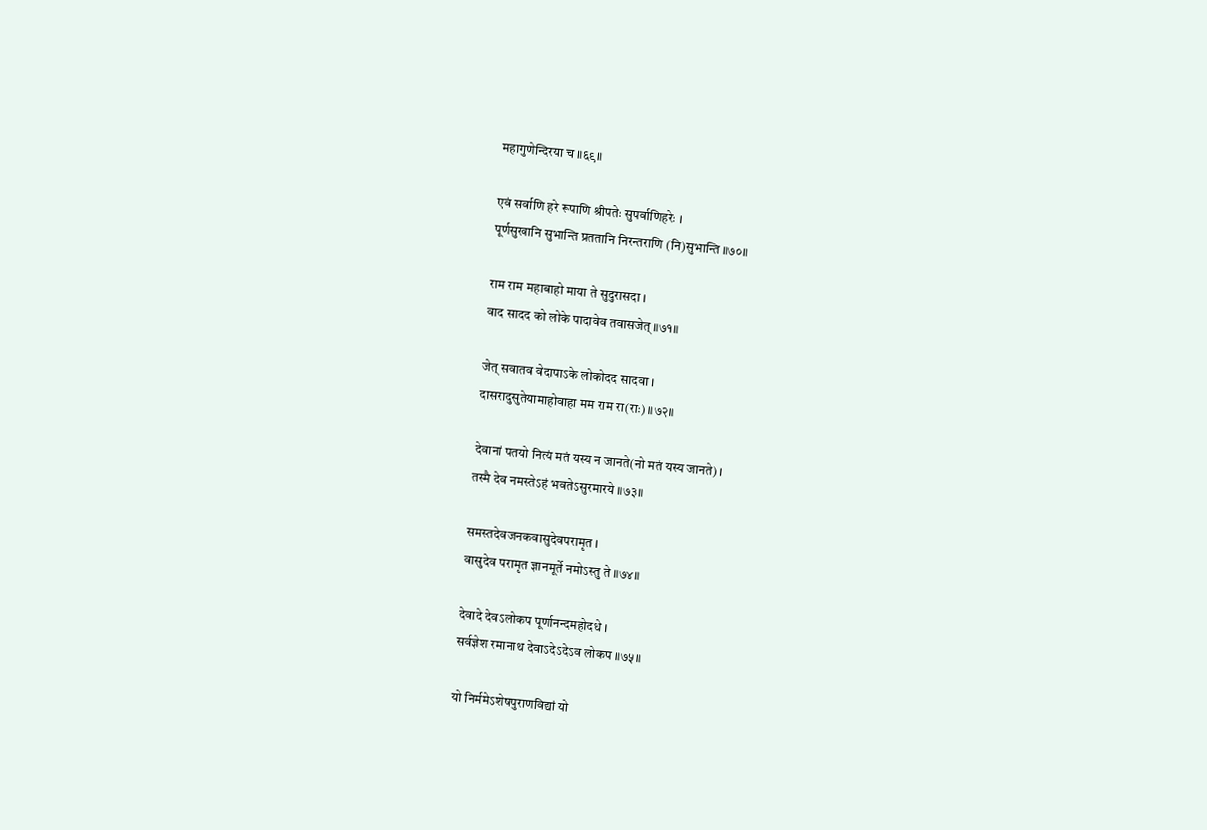महागुणेन्दिरया च ॥६९॥

एवं सर्वाणि हरे रूपाणि श्रीपतेः सुपर्वाणिहरेः ।
पूर्णसुखानि सुभान्ति प्रततानि निरन्तराणि (नि)सुभान्ति ॥७०॥

राम राम महाबाहो माया ते सुदुरासदा ।
वाद सादद को लोके पादावेव तवासजेत् ॥७१॥

जेत् सवातव वेदापाऽके लोकोदद सादवा ।
दासरादुसुतेयामाहोवाहा मम राम रा(राः) ॥७२॥

देवानां पतयो नित्यं मतं यस्य न जानते(नो मतं यस्य जानते) ।
तस्मै देव नमस्तेऽहं भवतेऽसुरमारये ॥७३॥

समस्तदेवजनकवासुदेवपरामृत ।
वासुदेव परामृत ज्ञानमूर्ते नमोऽस्तु ते ॥७४॥

देवादे देवऽलोकप पूर्णानन्दमहोदधे ।
सर्वज्ञेश रमानाथ देवाऽदेऽदेऽव लोकप ॥७५॥

यो निर्ममेऽशेषपुराणविद्यां यो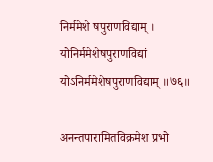निर्ममेशे षपुराणविद्याम् ।
योनिर्ममेशेषपुराणविद्यां योऽनिर्ममेशेषपुराणविद्याम् ॥७६॥

अनन्तपारामितविक्रमेश प्रभो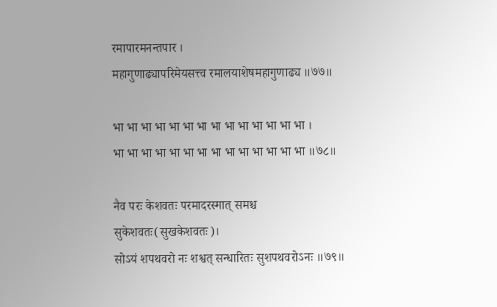रमापारमनन्तपार ।
महागुणाढ्यापरिमेयसत्त्व रमालयाशेषमहागुणाढ्य ॥७७॥

भा भा भा भा भा भा भा भा भा भा भा भा भा भा ।
भा भा भा भा भा भा भा भा भा भा भा भा भा भा ॥७८॥

नैव परः केशवतः परमादरस्मात् समश्च सुकेशवतः(सुखकेशवतः)।
सोऽयं शपथवरो नः शश्वत् सन्धारितः सुशपथवरोऽनः ॥७९॥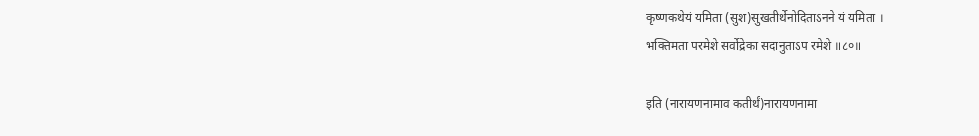कृष्णकथेयं यमिता (सुश)सुखतीर्थेनोदिताऽनने यं यमिता ।
भक्तिमता परमेशे सर्वोद्रेका सदानुताऽप रमेशे ॥८०॥

इति (नारायणनामाव कतीर्थं)नारायणनामा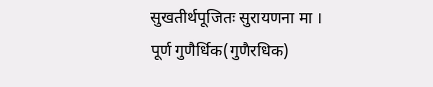सुखतीर्थपूजितः सुरायणना मा ।
पूर्ण गुणैर्धिक(गुणैरधिक)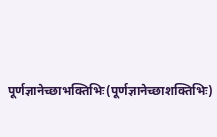पूर्णज्ञानेच्छाभक्तिभिः(पूर्णज्ञानेच्छाशक्तिभिः)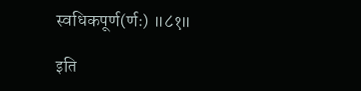स्वधिकपूर्ण(र्णः) ॥८१॥

इति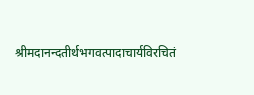श्रीमदानन्दतीर्थभगवत्पादाचार्यविरचितं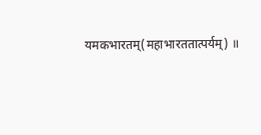यमकभारतम्(महाभारततात्पर्यम्) ॥